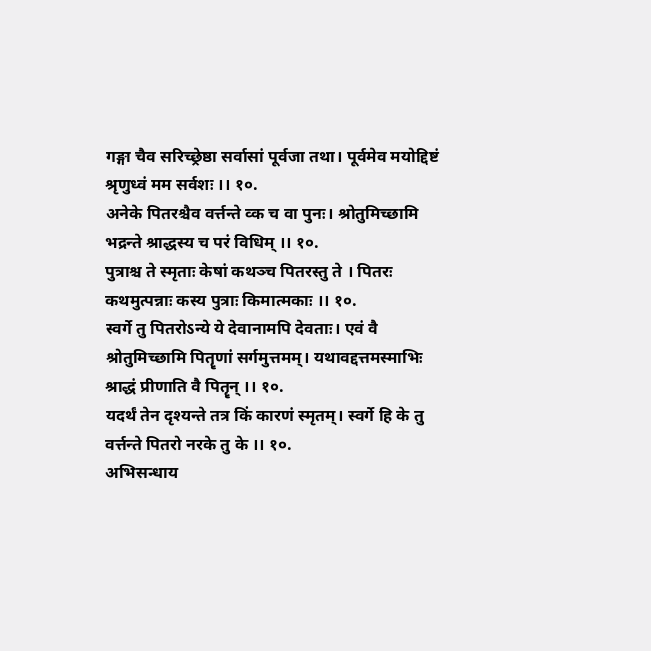गङ्गा चैव सरिच्छ्रेष्ठा सर्वासां पूर्वजा तथा। पूर्वमेव मयोद्दिष्टं श्रृणुध्वं मम सर्वशः ।। १०.
अनेके पितरश्चैव वर्त्तन्ते व्क च वा पुनः। श्रोतुमिच्छामि भद्रन्ते श्राद्धस्य च परं विधिम् ।। १०.
पुत्राश्च ते स्मृताः केषां कथञ्च पितरस्तु ते । पितरः कथमुत्पन्नाः कस्य पुत्राः किमात्मकाः ।। १०.
स्वर्गे तु पितरोऽन्ये ये देवानामपि देवताः। एवं वै श्रोतुमिच्छामि पितॄणां सर्गमुत्तमम्। यथावद्दत्तमस्माभिः श्राद्धं प्रीणाति वै पितॄन् ।। १०.
यदर्थं तेन दृश्यन्ते तत्र किं कारणं स्मृतम्। स्वर्गे हि के तु वर्त्तन्ते पितरो नरके तु के ।। १०.
अभिसन्धाय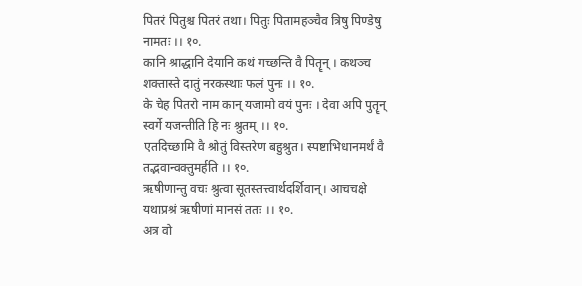पितरं पितुश्च पितरं तथा। पितुः पितामहञ्चैव त्रिषु पिण्डेषु नामतः ।। १०.
कानि श्राद्धानि देयानि कथं गच्छन्ति वै पितॄन् । कथञ्च शक्तास्ते दातुं नरकस्थाः फलं पुनः ।। १०.
के चेह पितरो नाम कान् यजामो वयं पुनः । देवा अपि पुतॄन् स्वर्गे यजन्तीति हि नः श्रुतम् ।। १०.
एतदिच्छामि वै श्रोतुं विस्तरेण बहुश्रुत। स्पष्टाभिधानमर्थं वै तद्भवान्वक्तुमर्हति ।। १०.
ऋषीणान्तु वचः श्रुत्वा सूतस्तत्त्वार्थदर्शिवान्। आचचक्षे यथाप्रश्रं ऋषीणां मानसं ततः ।। १०.
अत्र वो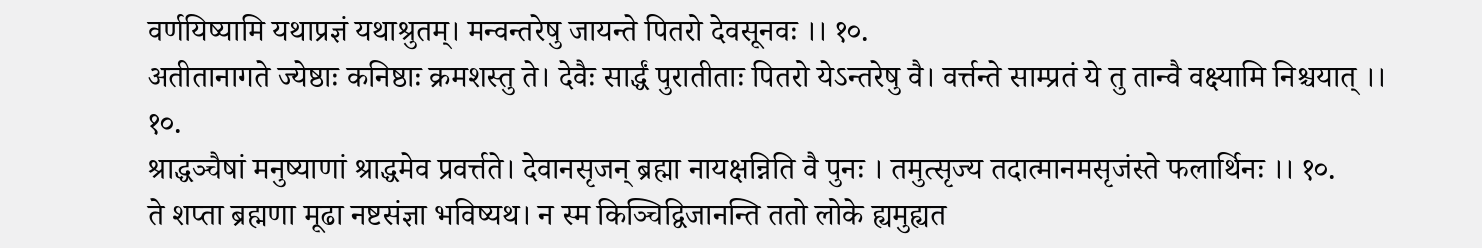वर्णयिष्यामि यथाप्रज्ञं यथाश्रुतम्। मन्वन्तरेषु जायन्ते पितरो देवसूनवः ।। १०.
अतीतानागते ज्येष्ठाः कनिष्ठाः क्रमशस्तु ते। देवैः सार्द्धं पुरातीताः पितरो येऽन्तरेषु वै। वर्त्तन्ते साम्प्रतं ये तु तान्वै वक्ष्यामि निश्चयात् ।। १०.
श्राद्धञ्चैषां मनुष्याणां श्राद्धमेव प्रवर्त्तते। देवानसृजन् ब्रह्मा नायक्षन्निति वै पुनः । तमुत्सृज्य तदात्मानमसृजंस्ते फलार्थिनः ।। १०.
ते शप्ता ब्रह्मणा मूढा नष्टसंज्ञा भविष्यथ। न स्म किञ्चिद्विजानन्ति ततो लोके ह्यमुह्यत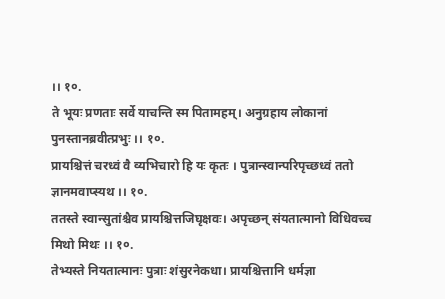।। १०.
ते भूयः प्रणताः सर्वे याचन्ति स्म पितामहम्। अनुग्रहाय लोकानां पुनस्तानब्रवीत्प्रभुः ।। १०.
प्रायश्चित्तं चरध्वं वै व्यभिचारो हि यः कृतः । पुत्रान्स्वान्परिपृच्छध्वं ततो ज्ञानमवाप्स्यथ ।। १०.
ततस्ते स्वान्सुतांश्चैव प्रायश्चित्तजिघृक्षवः। अपृच्छन् संयतात्मानो विधिवच्च मिथो मिथः ।। १०.
तेभ्यस्ते नियतात्मानः पुत्राः शंसुरनेकधा। प्रायश्चित्तानि धर्मज्ञा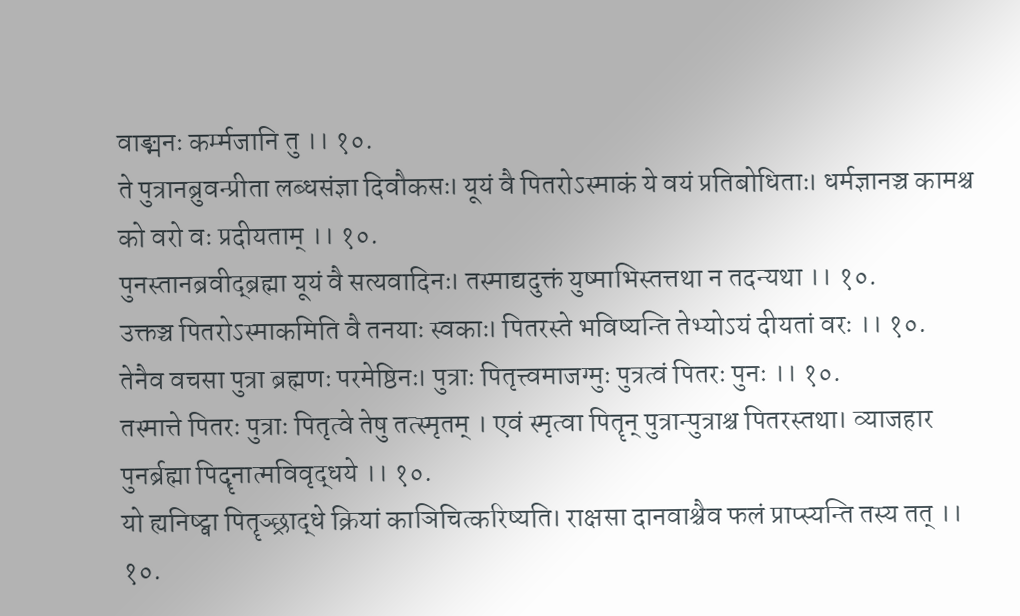वाङ्मनः कर्म्मजानि तु ।। १०.
ते पुत्रानब्रुवन्प्रीता लब्धसंज्ञा दिवौकसः। यूयं वै पितरोऽस्माकं ये वयं प्रतिबोधिताः। धर्मज्ञानञ्च कामश्च को वरो वः प्रदीयताम् ।। १०.
पुनस्तानब्रवीद्ब्रह्मा यूयं वै सत्यवादिनः। तस्माद्यदुक्तं युष्माभिस्तत्तथा न तदन्यथा ।। १०.
उक्तञ्च पितरोऽस्माकमिति वै तनयाः स्वकाः। पितरस्ते भविष्यन्ति तेभ्योऽयं दीयतां वरः ।। १०.
तेनैव वचसा पुत्रा ब्रह्मणः परमेष्ठिनः। पुत्राः पितृत्त्वमाजग्मुः पुत्रत्वं पितरः पुनः ।। १०.
तस्मात्ते पितरः पुत्राः पितृत्वे तेषु तत्स्मृतम् । एवं स्मृत्वा पितॄन् पुत्रान्पुत्राश्च पितरस्तथा। व्याजहार पुनर्ब्रह्मा पिदॄनात्मविवृद्धये ।। १०.
यो ह्यनिष्ट्वा पितॄञ्छ्राद्धे क्रियां काञिचित्करिष्यति। राक्षसा दानवाश्चैव फलं प्राप्स्यन्ति तस्य तत् ।। १०.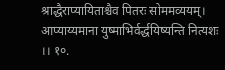श्राद्धैराप्यायिताश्चैव पितरः सोममव्ययम्। आप्याय्यमाना युष्माभिर्वर्द्धयिष्यन्ति नित्यशः ।। १०.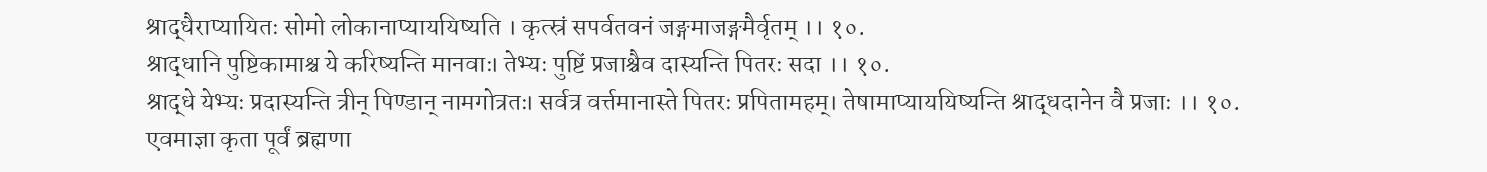श्राद्धैराप्यायितः सोमो लोकानाप्याययिष्यति । कृत्स्रं सपर्वतवनं जङ्गमाजङ्गमैर्वृतम् ।। १०.
श्राद्धानि पुष्टिकामाश्च ये करिष्यन्ति मानवाः। तेभ्यः पुष्टिं प्रजाश्चैव दास्यन्ति पितरः सदा ।। १०.
श्राद्धे येभ्यः प्रदास्यन्ति त्रीन् पिण्डान् नामगोत्रतः। सर्वत्र वर्त्तमानास्ते पितरः प्रपितामहम्। तेषामाप्याययिष्यन्ति श्राद्धदानेन वै प्रजाः ।। १०.
एवमाज्ञा कृता पूर्वं ब्रह्मणा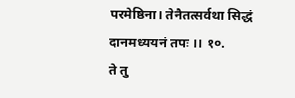परमेष्ठिना। तेनैतत्सर्वथा सिद्धं दानमध्ययनं तपः ।। १०.
ते तु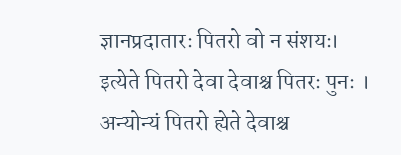ज्ञानप्रदातारः पितरो वो न संशयः। इत्येते पितरो देवा देवाश्च पितरः पुनः । अन्योन्यं पितरो ह्येते देवाश्च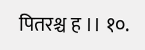पितरश्च ह ।। १०.